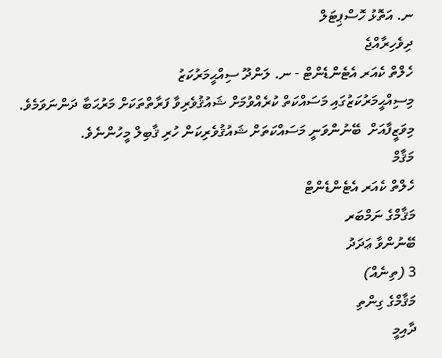ނ. އަތޮޅު ހޮސްޕިޓަލް
ދިވެހިރާއްޖެ
ހެލްތް ކެއަރ އެޓެންޑެންޓް - ނ. ލަންދޫ ސިއްޙީމަރުކަޒު
މިސިއްޙީމަރުކަޒުގައި މަސައްކަތް ކުރެއްވުމަށް ޝައުޤުވެރިވާ ފަރާތްތަކަށް މަރުޙަބާ ދަންނަވަމެވެ. މިވަޒީފާއަށް  ބޭނުންވަނީ މަސައްކަތަށް ޝައުޤުވެރިކަން ހުރި ޤާބިލް މީހުންނެވެ.
މަޤާމް
ހެލްތް ކެއަރ އެޓެންޑެންޓް
މަޤާމްގެ ނަމްބަރ
ބޭނުންވާ ޢަދަދު
3 (ތިނެއް)
މަޤާމްގެ ގިންތި
ދާއިމީ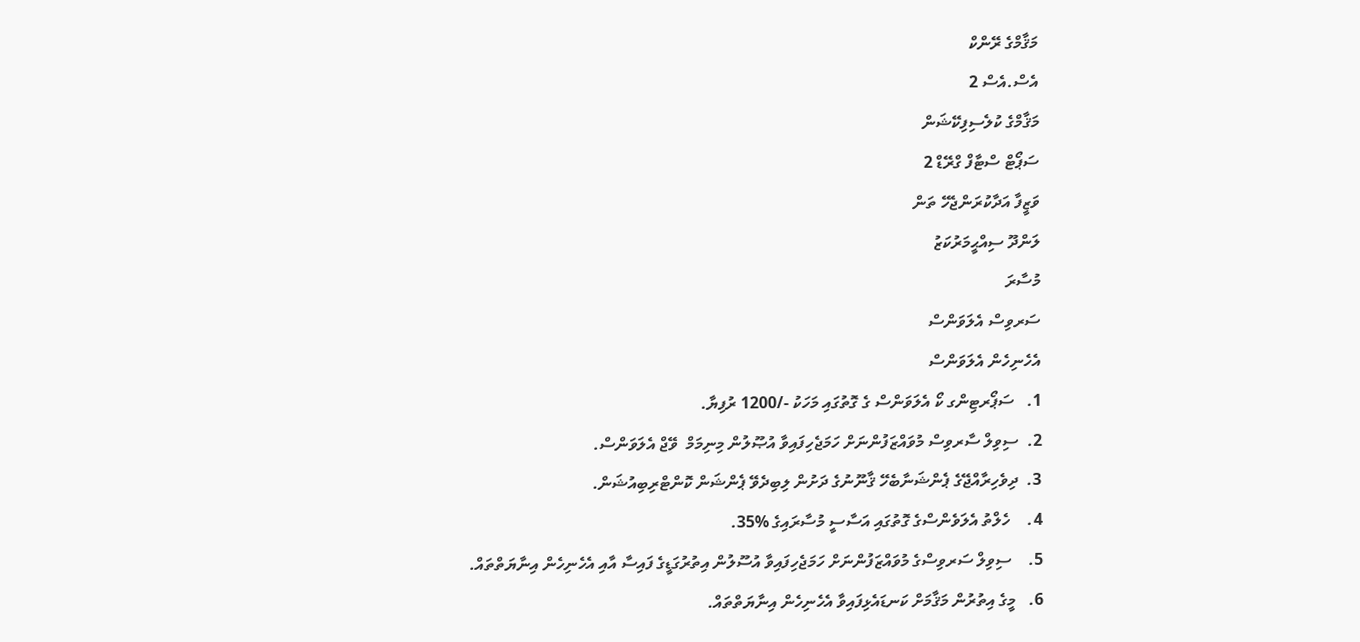މަޤާމްގެ ރޭންކް
އެސް.އެސް 2
މަޤާމްގެ ކުލެސިފިކޭޝަން
ސަޕޯޓް ސްޓާފް ގްރޭޑް 2
ވަޒީފާ އަދާކުރަންޖެހޭ ތަން
ލަންދޫ ސިއްޙީމަރުކަޒު
މުސާރަ
ސަރވިސް އެލަވަންސް
އެހެނިހެން އެލަވަންސް
1.   ސަޕޯރޓިންގ ކޯ އެލަވަންސް ގެ ގޮތުގައި މަހަކު -/1200 ރުފިޔާ.
2.  ސިވިލް ސާރވިސް މުވައްޒަފުންނަށް ހަމަޖެހިފައިވާ އުޞޫލުން މިނިމަމް  ވޭޖް އެލަވަންސް.
3.  ދިވެހިރާއްޖޭގެ ޕެންޝަނާބެހޭ ޤާނޫނުގެ ދަށުން ލިބިދެވޭ ޕެންޝަން ކޮންޓްރިބިއުޝަން.
4.    ހެލްތު އެލަވެންސްގެ ގޮތުގައި އަސާސީ މުސާރައިގެ %35.
5.    ސިވިލް ސަރވިސްގެ މުވައްޒަފުންނަށް ހަމަޖެހިފައިވާ އުސޫލުން އިތުރުގަޑީގެ ފައިސާ އާއި އެހެނިހެން އިނާޔަތްތައް.
6.   މީގެ އިތުރުން މަޤާމަށް ކަނޑައެޅިފައިވާ އެހެނިހެން އިނާޔަތްތައް.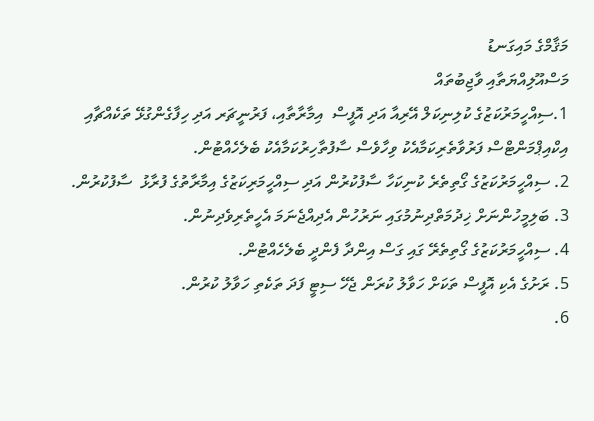މަޤާމްގެ މައިގަނޑު
މަސްއޫލިއްޔަތާއި ވާޖިބުތައް
1.ސިއްހީމަރުކަޒުގެ ކުލިނިކަލް އޭރިއާ އަދި އޮފީސް  އިމާރާތާއި، ފަރުނީޗަރ އަދި ހިފާގެންގުޅޭ ތަކެއްޗާއި އިކްއިޕްމަންޓްސް ފަރުވާތެރިކަމާއެކު ވިހާވެސް ސާފުތާހިރުކަމާއެކު ބެލެހެއްޓުން.
2. ސިއްހީމަރުކަޒުގެ ގޯތިތެރެ ކުނިކަހާ ސާފުކުރުން އަދި ސިއްހީމަރިކަޒުގެ އިމާރާތުގެ ފުރާޅު  ސާފުކުރުން.
3. ބަލިމީހުންނަށް ޚިދުމަތްދިނުމުގައި ނަރުހުން އެދިއްޖެނަމަ އެހީތެރިވެދިނުން.
4. ސިއްހީމަރުކަޒުގެ ގޯތިތެރޭ ގައި ގަސް އިންދާ ފެންދީ ބެލެހެއްޓުން.
5. ރަށުގެ އެކި އޮފީސް ތަކަށް ހަވާލު ކުރަން ޖެހޭ ސިޓީ ފަދަ ތަކެތި ހަވާލު ކުރުން.
6.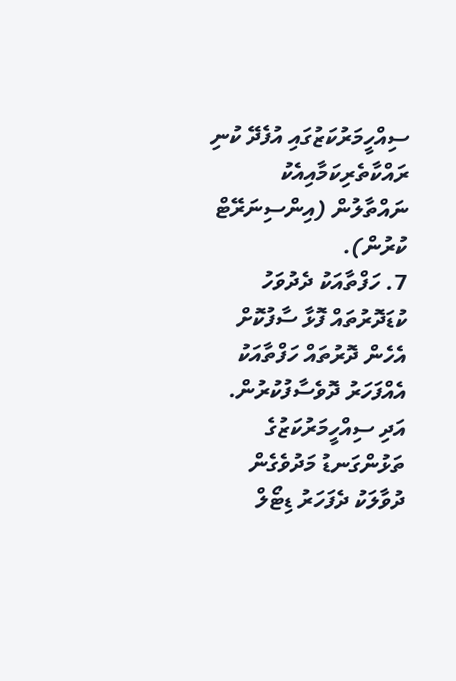ސިއްހީމަރުކަޒުގައި އުފެދޭ ކުނި ރައްކާތެރިކަމާއިއެކު ނައްތާލުން (އިންސިނަރޭޓް ކުރުން).
7. ހަފްތާއަކު ދެދުވަހު ކުޑަދޮރުތައް ފޮޅާ ސާފުކޮށް އެހެން ދޮރުތައް ހަފްތާއަކު އެއްފަހަރު ދޮވެސާފުކުރުން. އަދި ސިއްހީމަރުކަޒުގެ ތަޅުންގަނޑު މަދުވެގެން ދުވާލަކު ދެފަހަރު ޑިޓޯލް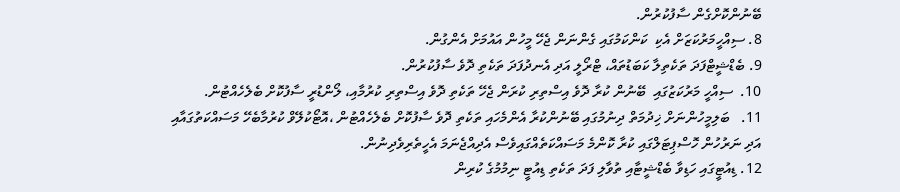ބޭނުންކޮށްގެން ސާފުކުރުން.
8. ސިއްހީމަރުކަޒަށް އެކި  ކަންކަމުގައި ގެންނަން ޖެހޭ މީހުން އައުމަށް އެންގުން.
9. ބެޑްޝީޓްފަދަ ތަކެތިލާ ކަބަޑުތައް، ޓްރޯލީ އަދި އެނދުފަދަ ތަކެތި ދޮވެ ސާފުކުރުން.
10.  ސިއްހީ މަރުކަޒުގައި  ބޭނުން ކުރާ ދޮވެ އިސްތިރި ކުރަން ޖެހޭ ތަކެތި ދޮވެ އިސްތިރި ކުރުމާއި، ލޯންޑުރީ ސާފުކޮށް ބެލެހެއްޓުން.
11.   ބަލިމީހުންނަށް ޚިދުމަތް ދިނުމުގައި ބޭނުންކުރާ އެންމެހައި ތަކެތި ދޮވެ ސާފުކޮށް ބެލެހެއްޓުން ،އޮޓޯކުލޭވް ކުރުމާބެހޭ މަސައްކަތުގައާއި އަދި ނަރުހުން ހޮސްޕިޓަލްގައި ކުރާ ކޮންމެ މަސައްކަތެއްގައިވެސް އެދިއްޖެނަމަ އެހީތެރިވެދިނުން.
12. ޑިއުޓީގައި ހަޑިވާ ބެޑްޝީޓާއި ތުވާލި ފަދަ ތަކެތި ޑިއުޓީ ނިމުމުގެ ކުރިން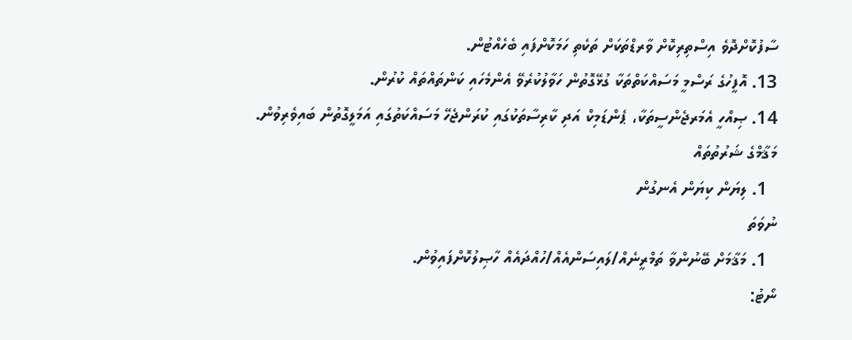ސާފުކޮށްދޮވެ އިސްތިރިކޮށް ވާރޑްތަކަށް ތަކެތި ހަމަކޮށްފައި ބެހެއްޓުން.
13. އޮފީހުގެ ރަސްމީ މަސައްކަތްތަކާ ގުޅޭގޮތުން ހަވާލުކުރެވޭ އެންމެހައި ކަންތައްތައް ކުރުން.
14. ޞިއްހީ އެމަރޖެންސީތަކާ، ޕެންޑަމިކް އަދި ކާރިސާތަކުގައި ކުރަންޖެހޭ މަސައްކަތުގައި އަމަލީގޮތުން ބައިވެރިވުން.
މަޤާމްގެ ޝަރުތުތައް
  1. ލިޔަން ކިޔަން އެނގުން
ނުވަތަ
  1. މަޤާމަށް ބޭނުންވާ ތަމްރީނެއް/ލައިސަންއެއް/ހުއްދައެއް ހާޞިލުކޮށްފައިވުން.
ނޯޓު: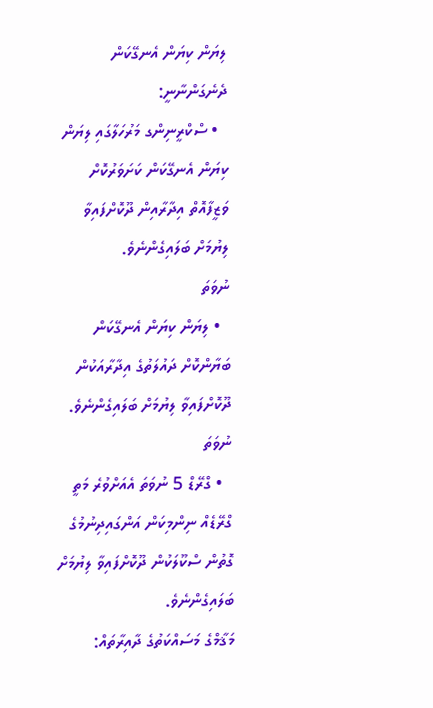ލިޔަން ކިޔަން އެނގޭކަން ދެނެގަންނާނީ:
  • ސްކްރީނިންގ މަރުހަލާގައި ލިޔަން ކިޔަން އެނގޭކަން ކަށަވަރުކޮށް ވަޒީފާއޮތް އިދާރާއިން ދޫކޮށްފައިވާ ލިޔުމަށް ބަލައިގެންނެވެ.
ނުވަތަ
  • ލިޔަން ކިޔަން އެނގޭކަން ބަޔާންކޮށް ދައުލަތުގެ އިދާރާއަކުން ދޫކޮށްފައިވާ ލިޔުމަށް ބަލައިގެންނެވެ.
ނުވަތަ
  • ގްރޭޑް 5 ނުވަތަ އެއަށްވުރެ މަތީ ގްރޭޑެއް ނިންމިކަން އަންގައިދިނުމުގެ ގޮތުން ސްކޫލަކުން ދޫކޮށްފައިވާ ލިޔުމަށް ބަލައިގެންނެވެ.
މަޤާމްގެ މަސައްކަތުގެ ދާއިރާތައް: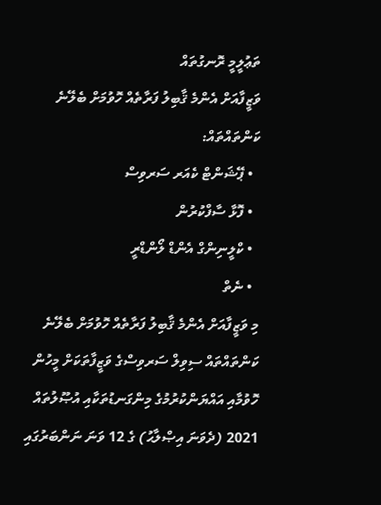ތަޢުލީމީ ރޮނގުތައް
ވަޒީފާއަށް އެންމެ ޤާބިލު ފަރާތެއް ހޮވުމަށް ބެލޭނެ ކަންތައްތައް:
  • ޕޭޝަންޓް ކެއަރ ސަރވިސް
  • ފޮޅާ ސާފްކުރުން
  • ކްލީނިންގް އެންޑް ލޯންޑްރީ
  • ނެތް
މި ވަޒީފާއަށް އެންމެ ޤާބިލު ފަރާތެއް ހޮވުމަށް ބެލޭނެ ކަންތައްތައް ސިވިލް ސަރވިސްގެ ވަޒީފާތަކަށް މީހުން ހޮވުމާއި އައްޔަންކުރުމުގެ މިންގަނޑުތަކާއި އުޞޫލުތައް 2021 (ދެވަނަ އިޞްލާޙު) ގެ 12 ވަނަ ނަންބަރުގައި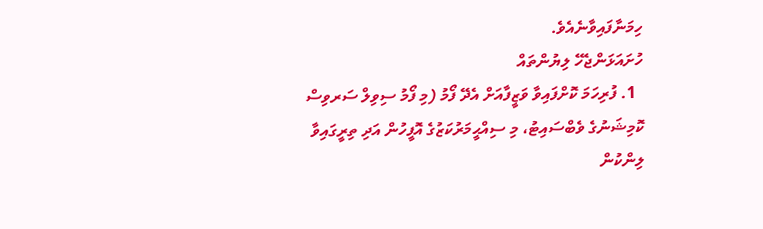ހިމަނާފައިވާނެއެވެ.
ހުށައަޅަންޖެހޭ ލިޔުންތައް
  1. ފުރިހަމަ ކޮށްފައިވާ ވަޒީފާއަށް އެދޭ ފޯމު (މި ފޯމު ސިވިލް ސަރވިސް ކޮމިޝަނުގެ ވެބްސައިޓު، މި ސިއްޙީމަރުކަޒުގެ އޮފީހުން އަދި ތިރީގައިވާ ލިންކުން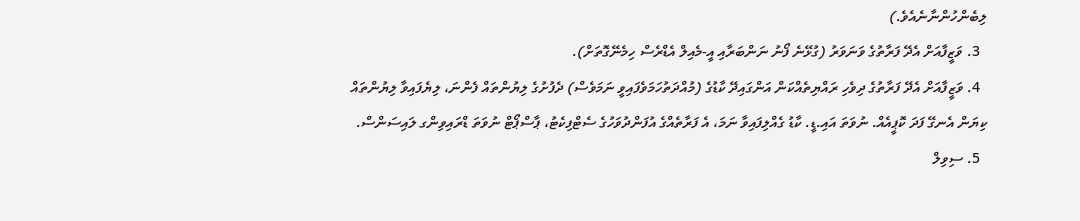ލިބެންހުންނާނެއެވެ.)
  3. ވަޒީފާއަށް އެދޭ ފަރާތުގެ ވަނަވަރު (ގުޅޭނެ ފޯނު ނަންބަރާއި އީ-މެއިލް އެޑްރެސް ހިމެނޭގޮތަށް).
  4. ވަޒީފާއަށް އެދޭ ފަރާތުގެ ދިވެހި ރައްޔިތެއްކަން އަންގައިދޭ ކާޑުގެ (މުއްދަތުހަމަވެފައިވީ ނަމަވެސް) ދެފުށުގެ ލިޔުންތައް ފެންނަ، ލިޔެފައިވާ ލިޔުންތައް ކިޔަން އެނގޭ ފަދަ ކޮޕީއެއް. ނުވަތަ އައި.ޑީ. ކާޑު ގެއްލިފައިވާ ނަމަ، އެ ފަރާތެއްގެ އުފަންދުވަހުގެ ސެޓްފިކެޓު، ޕާސްޕޯޓް ނުވަތަ ޑްރައިވިންގ ލައިސަންސް.
  5. ސިވިލް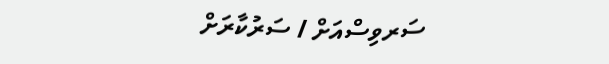ސަރވިސްއަށް / ސަރުކާރަށް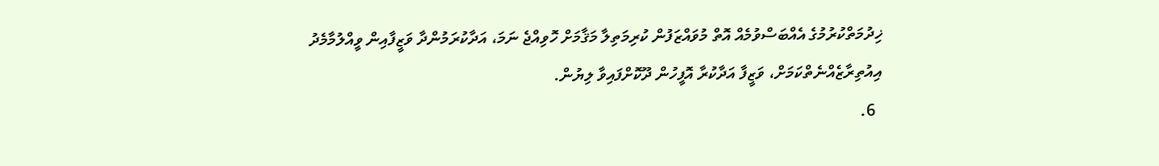ޚިދުމަތްކުރުމުގެ އެއްބަސްވުމެއް އޮތް މުވައްޒަފުން ކުރިމަތިލާ މަޤާމަށް ހޮވިއްޖެ ނަމަ، އަދާކުރަމުންދާ ވަޒީފާއިން ވީއްލުމާމެދު އިއުތިރާޒެއްނެތްކަމަށް، ވަޒީފާ އަދާކުރާ އޮފީހުން ދޫކޮށްފައިވާ ލިޔުން.
  6.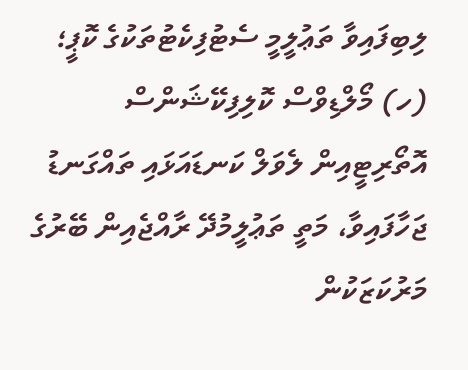ލިބިފައިވާ ތަޢުލީމީ ސެޓުފިކެޓުތަކުގެ ކޮޕީ؛
(ހ) މޯލްޑިވްސް ކޮލިފިކޭޝަންސް އޮތޯރިޓީއިން ލެވަލް ކަނޑައަޅައި ތައްގަނޑު ޖަހާފައިވާ، މަތީ ތަޢުލީމުދޭ ރާއްޖެއިން ބޭރުގެ މަރުކަޒަކުން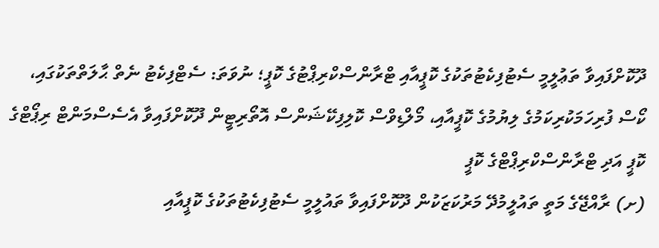ދޫކޮށްފައިވާ ތަޢުލީމީ ސެޓުފިކެޓުތަކުގެ ކޮޕީއާއި ޓްރާންސްކްރިޕްޓުގެ ކޮޕީ؛ ނުވަތަ: ސެޓްފިކެޓު ނެތް ޙާލަތްތަކުގައި، ކޯސް ފުރިހަމަކުރިކަމުގެ ލިޔުމުގެ ކޮޕީއާއި، މޯލްޑިވްސް ކޮލިފިކޭޝަންސް އޮތޯރިޓީން ދޫކޮށްފައިވާ އެސެސްމަންޓް ރިޕޯޓްގެ ކޮޕީ އަދި ޓްރާންސްކްރިޕްޓްގެ ކޮޕީ
(ށ) ރާއްޖޭގެ މަތީ ތައުލީމުދޭ މަރުކަޒަކުން ދޫކޮށްފައިވާ ތައުލީމީ ސެޓުފިކެޓުތަކުގެ ކޮޕީއާއި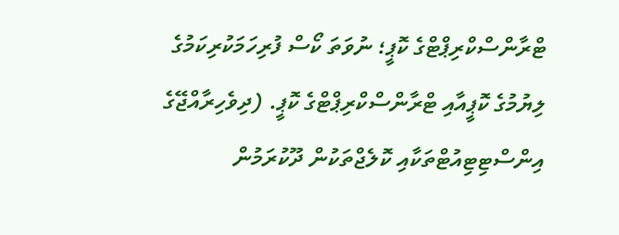ޓްރާންސްކްރިޕްޓްގެ ކޮޕީ؛ ނުވަތަ ކޯސް ފުރިހަމަކުރިކަމުގެ ލިޔުމުގެ ކޮޕީއާއި ޓްރާންސްކްރިޕްޓްގެ ކޮޕީ. (ދިވެހިރާއްޖޭގެ އިންސްޓިޓިއުޓްތަކާއި ކޮލެޖްތަކުން ދޫކުރަމުން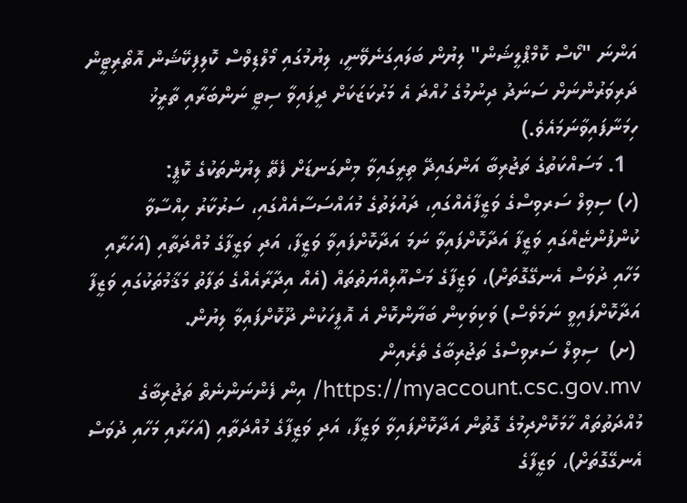އަންނަ "ކޯސް ކޮމްޕްލީޝަން" ލިޔުން ބަލައިގަނެވޭނީ، ލިޔުމުގައި މޯލްޑިވްސް ކޮލިފިކޭޝަން އޮތޯރިޓީން ދަރިވަރުންނަށް ސަނަދު ދިނުމުގެ ހުއްދަ އެ މަރުކަޒަކަށް ދީފައިވާ ސިޓީ ނަންބަރާއި ތާރީޚު ހިމަނާފައިވާނަމައެވެ.)
  1. މަސައްކަތުގެ ތަޖުރިބާ އަންގައިދޭ ތިރީގައިވާ މިންގަނޑަށް ފެތޭ ލިޔުންތަކުގެ ކޮޕީ:
(ހ) ސިވިލް ސަރވިސްގެ ވަޒީފާއެއްގައި، ދައުލަތުގެ މުއައްސަސާއެއްގައި، ސަރުކާރު ހިއްސާވާ ކުންފުންޏެއްގައި ވަޒީފާ އަދާކޮށްފައިވާ ނަމަ އަދާކޮށްފައިވާ ވަޒީފާ، އަދި ވަޒީފާގެ މުއްދަތާއި (އަހަރާއި މަހާއި ދުވަސް އެނގޭގޮތަށް)، ވަޒީފާގެ މަސްއޫލިއްޔަތުތައް (އެއް އިދާރާއެއްގެ ތަފާތު މަޤާމުތަކުގައި ވަޒީފާ އަދާކޮށްފައިވީ ނަމަވެސް) ވަކިވަކިން ބަޔާންކޮށް އެ އޮފީހަކުން ދޫކޮށްފައިވާ ލިޔުން.
 (ށ)  ސިވިލް ސަރވިސްގެ ތަޖުރިބާގެ ތެރެއިން https://myaccount.csc.gov.mv/ އިން ފެންނަންނެތް ތަޖުރިބާގެ މުއްދަތުތައް ހާމަކޮށްދިމުގެ ގޮތުން އަދާކޮށްފައިވާ ވަޒީފާ، އަދި ވަޒީފާގެ މުއްދަތާއި (އަހަރާއި މަހާއި ދުވަސް އެނގޭގޮތަށް)، ވަޒީފާގެ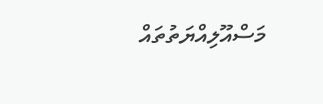މަސްއޫލިއްޔަތުތައް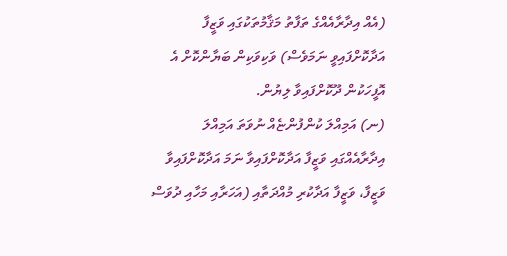(އެއް އިދާރާއެއްގެ ތަފާތު މަޤާމުތަކުގައި ވަޒީފާ އަދާކޮށްފައިވީ ނަމަވެސް) ވަކިވަކިން ބަޔާންކޮށް އެ އޮފީހަކުން ދޫކޮށްފައިވާ ލިޔުން.
(ނ) އަމިއްލަ ކުންފުންޏެއް ނުވަތަ އަމިއްލަ އިދާރާއެއްގައި ވަޒީފާ އަދާކޮށްފައިވާ ނަމަ އަދާކޮށްފައިވާ ވަޒީފާ، ވަޒީފާ އަދާކުރި މުއްދަތާއި (އަހަރާއި މަހާއި ދުވަސް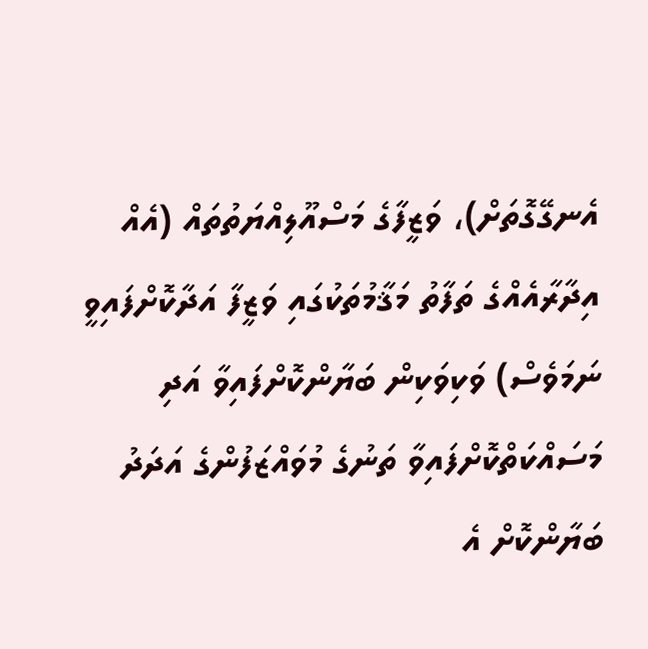އެނގޭގޮތަށް)، ވަޒީފާގެ މަސްއޫލިއްޔަތުތައް (އެއް އިދާރާއެއްގެ ތަފާތު މަޤާމުތަކުގައި ވަޒީފާ އަދާކޮށްފައިވީ ނަމަވެސް) ވަކިވަކިން ބަޔާންކޮށްފައިވާ އަދި މަސައްކަތްކޮށްފައިވާ ތަނުގެ މުވައްޒަފުންގެ އަދަދު ބަޔާންކޮށް އެ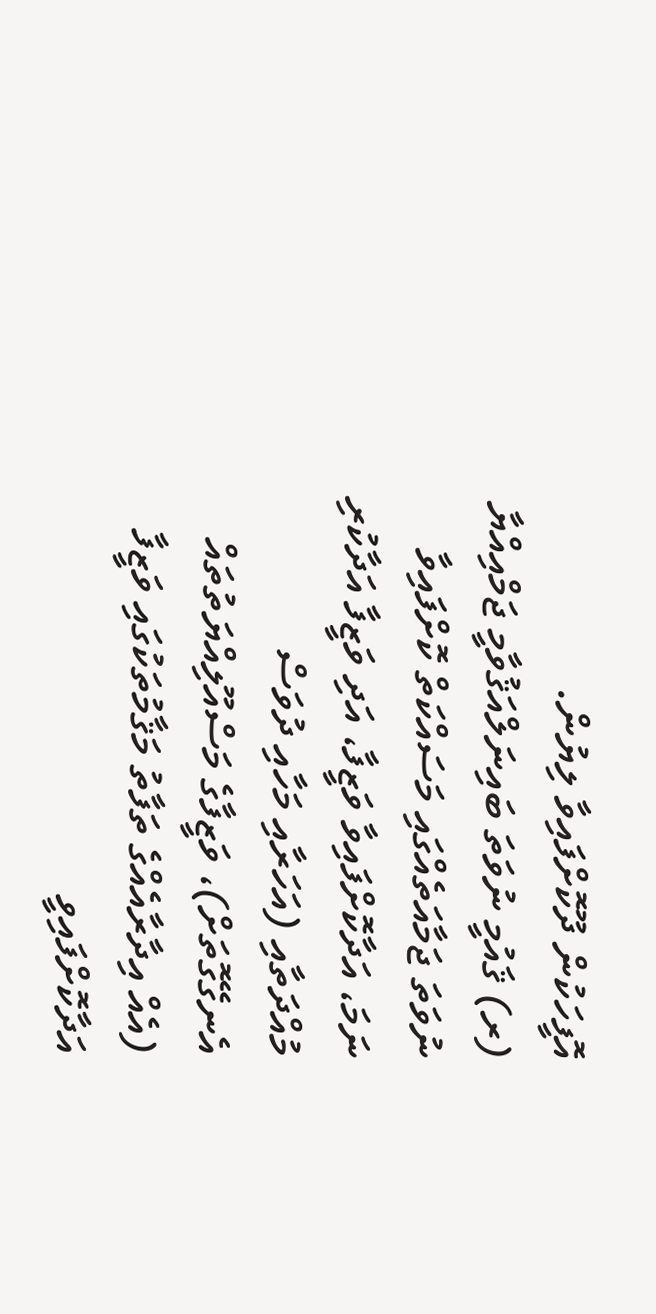އޮފީހަކުން ދޫކޮށްފައިވާ ލިޔުން.
(ރ) ޤައުމީ ނުވަތަ ބައިނަލްއަޤުވާމީ ޖަމްއިއްޔާ ނުވަތަ ޖަމާއަތެއްގައި މަސައްކަތް ކޮށްފައިވާ ނަމަ، އަދާކޮށްފައިވާ ވަޒީފާ، އަދި ވަޒީފާ އަދާކުރި މުއްދަތާއި (އަހަރާއި މަހާއި ދުވަސް އެނގޭގޮތަށް)، ވަޒީފާގެ މަސްއޫލިއްޔަތުތައް (އެއް އިދާރާއެއްގެ ތަފާތު މަޤާމުތަކުގައި ވަޒީފާ އަދާކޮށްފައިވީ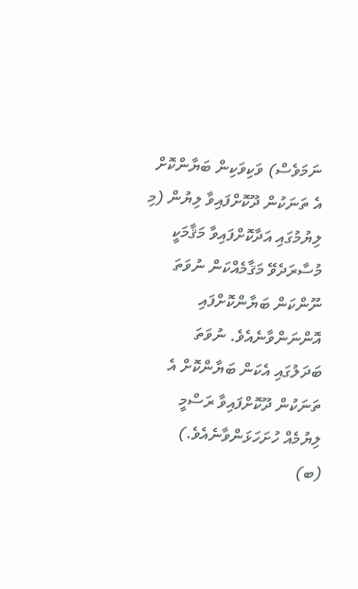ނަމަވެސް) ވަކިވަކިން ބަޔާންކޮށް އެ ތަނަކުން ދޫކޮށްފައިވާ ލިޔުން (މި ލިޔުމުގައި އަދާކޮށްފައިވާ މަޤާމަކީ މުސާރަދެވޭ މަޤާމެއްކަން ނުވަތަ ނޫންކަން ބަޔާންކޮށްފައި އޮންނަންވާނެއެވެ. ނުވަތަ ބަދަލުގައި އެކަން ބަޔާންކޮށް އެ ތަނަކުން ދޫކޮށްފައިވާ ރަސްމީ ލިޔުމެއް ހުށަހަޅަންވާނެއެވެ.)
(ބ)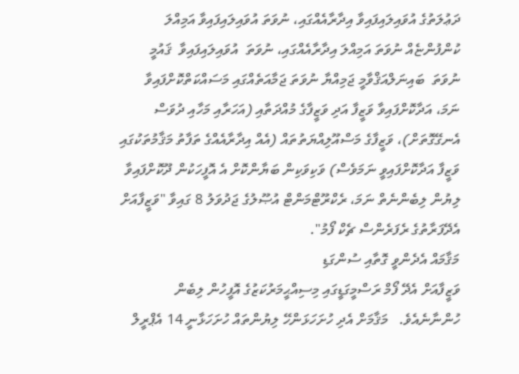ދަޢުލަތުގެ އުވައިލައިފައިވާ އިދާރާއެއްގައި، ނުވަތަ އުވައިލައިފައިވާ އަމިއްލަ ކުންފުންޏެއް ނުވަތަ އަމިއްލަ އިދާރާއެއްގައި، ނުވަތަ  އުވައިލައިފައިވާ  ޤައުމީ ނުވަތަ  ބައިނަލްއަޤްވާމީ ޖަމިއްޔާ ނުވަތަ ޖަމާއަތެއްގައި މަސައްކަތްކޮށްފައިވާ ނަމަ، އަދާކޮށްފައިވާ ވަޒީފާ އަދި ވަޒީފާގެ މުއްދަތާއި (އަހަރާއި މަހާއި ދުވަސް އެނގޭގޮތަށް)، ވަޒީފާގެ މަސްއޫލިއްޔަތުތައް (އެއް އިދާރާއެއްގެ ތަފާތު މަޤާމުތަކުގައި ވަޒީފާ އަދާކޮށްފައިވީ ނަމަވެސް) ވަކިވަކިން ބަޔާންކޮށް އެ އޮފީހަކުން ދޫކޮށްފައިވާ ލިޔުން ލިބެންނެތް ނަމަ، ރެކްރޫޓްމަންޓް އުޞޫލުގެ ޖަދުވަލު 8 ގައިވާ "ވަޒީފާއަށް އެދޭފަރާތުގެ ރެފަރެންސް ޗެކް ފޯމު".
މަޤާމައް އެދެންވީ ގޮތާއި ސުންގަޑި
ވަޒީފާއަށް އެދޭ ފޯމް ރަސްމީގަޑީގައި މިސިއްޙީމަރުކަޒުގެ އޮފީހުން ލިބެން ހުންނާނެއެވެ.   މަޤާމަށް އެދި ހުށަހަޅަންހޭ ލިޔުންތައް ހުށަހަޅާނީ 14 އެޕްރީލް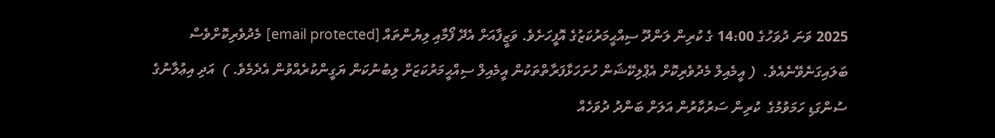2025 ވަނަ ދުވަހުގެ 14:00 ގެ ކުރިން ލަންދޫ ސިއްޙީމަރުކަޒުގެ އޮފީހަށެވެ. ވަޒީފާއަށް އެދޭ ފޯމާއި ލިޔުންތައް [email protected] މެދުވެރިކޮށްވެސް ބަލައިގަނެވޭނެއެވެ.  ( އީމެއިލް މެދުވެރިކޮށް އެޕްލިކޭޝަން ހުށަހަޅާފަރާތްތަކުން އީމެއިލް ސިއްޙީމަރުކަޒަށް ލިބުނުކަން ޔަގީންކުރެއްވުން އެދެމެވެ. )  އަދި އިޢުލާނުގެ ސުންގަޑި ހަމަވުމުގެ  ކުރިން ސަރުކާރުން އަލަށް ބަންދު ދުވަހެއް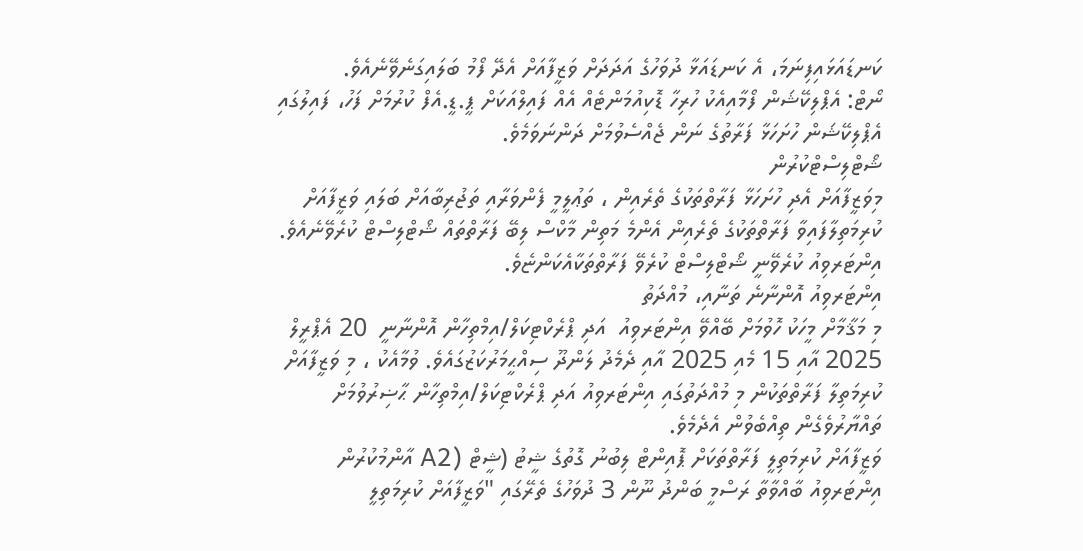ކަނޑައަޅައިފިނަމަ، އެ ކަނޑައަޅާ ދުވަހުގެ އަދަދަށް ވަޒީފާއަށް އެދޭ ފޯމު ބަލައިގަނެވޭނެއެވެ.
ނޯޓް: އެޕްލިކޭޝަން ފޯމާއިއެކު ހުރިހާ ޑޮކިއުމަންޓެއް އެއް ފައިލްއަކަށް ޕީ.ޑީ.އެފް ކުރުމަށް ފަހު، ފައިލުގައި އެޕްލިކޭޝަން ހުށަހަޅާ ފަރާތުގެ ނަން ޖެއްސެވުމަށް ދަންނަވަމެވެ.
ޝޯޓްލިސްޓްކުރުން
މިވަޒީފާއަށް އެދި ހުށަހަޅާ ފަރާތްތަކުގެ ތެރެއިން ، ތަޢުލީމީ ފެންވަރާއި ތަޖުރިބާއަށް ބަލައި ވަޒީފާއަށް ކުރިމަތިލާފައިވާ ފަރާތްތަކުގެ ތެރެއިން އެންމެ މަތިން މާކްސް ލިބޭ ފަރާތްތައް ޝޯޓްލިސްޓް ކުރެވޭނެއެވެ. އިންޓަރވިއު ކުރެވޭނީ ޝޯޓްލިސްޓް ކުރެވޭ ފަރާތްތަކާއެކަންޏެވެ.
އިންޓަރވިއު އޮންނާނެ ތަނާއި، މުއްދަތު
މި މަޤާމާށް މީހަކު ހޮވުމަށް ބޭއްވޭ އިންޓަރވިއު  އަދި ޕްރެކްޓިކަލް/އިމްތިހާން އޮންނާނީ  20 އެޕްރީލް 2025 އާއި 15 މެއި 2025 އާއި ދެމެދު ލަންދޫ ސިއްޙީމަރުކަޒުގައެވެ. ވުމާއެކު ، މި ވަޒީފާއަށް ކުރިމަތިލާ ފަރާތްތަކުން މި މުއްދަތުގައި އިންޓަރވިއު އަދި ޕްރެކްޓިކަލް/އިމްތިހާން ޙާޟިރުވުމަށް ތައްޔާރުވެގެން ތިއްބެވުން އެދެމެވެ.
ވަޒީފާއަށް ކުރިމަތިލީ ފަރާތްތަކަށް ޕޮއިންޓް ލިބުނު ގޮތުގެ ޝީޓު (ޝީޓް (A2 އާންމުކުރުން
އިންޓަރވިއު ބާއްވާތާ ރަސްމީ ބަންދު ނޫން 3 ދުވަހުގެ ތެރޭގައި "ވަޒީފާއަށް ކުރިމަތިލީ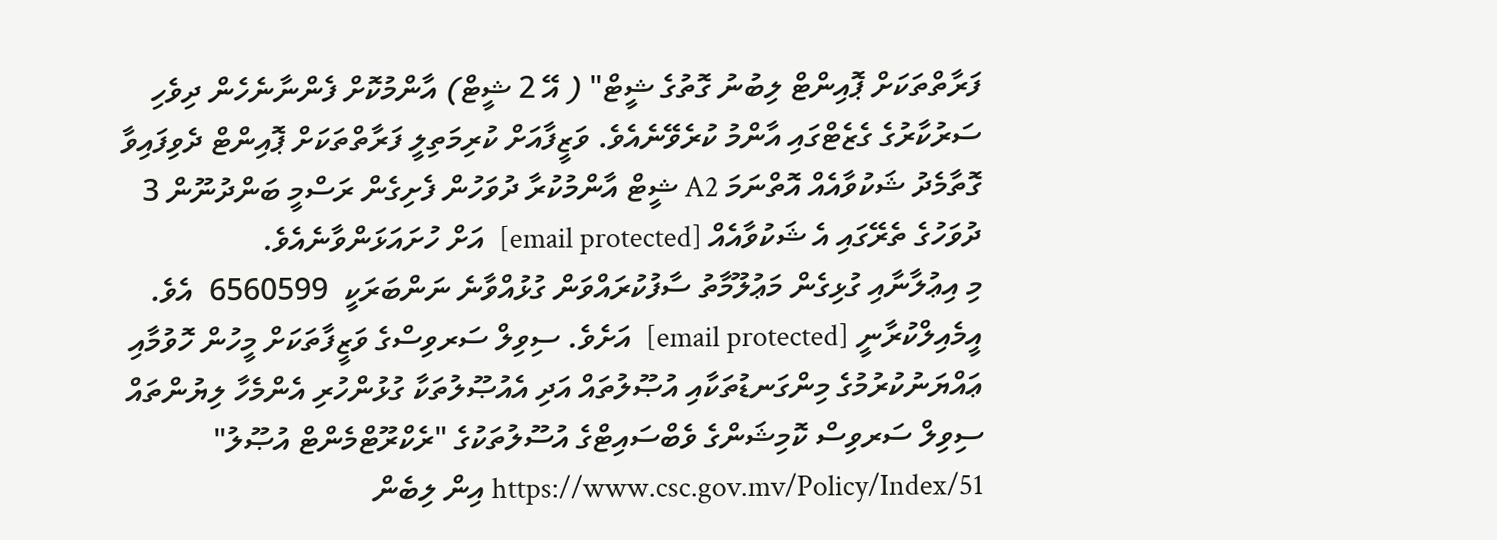ފަރާތްތަކަށް ޕޮއިންޓް ލިބުނު ގޮތުގެ ޝީޓް" ( އޭ 2 ޝީޓް) އާންމުކޮށް ފެންނާނެހެން ދިވެހި ސަރުކާރުގެ ގެޒެޓްގައި އާންމު ކުރެވޭނެއެވެ. ވަޒީފާއަށް ކުރިމަތިލީ ފަރާތްތަކަށް ޕޮއިންޓް ދެވިފައިވާ ގޮތާމެދު ޝަކުވާއެއް އޮތްނަމަ A2 ޝީޓް އާންމުކުރާ ދުވަހުން ފެށިގެން ރަސްމީ ބަންދުނޫން 3 ދުވަހުގެ ތެރޭގައި އެ ޝަކުވާއެއް [email protected]  އަށް ހުށައަޅަންވާނެއެވެ.
މި އިޢުލާނާއި ގުޅިގެން މަޢުލޫމާތު ސާފުކުރައްވަން ގުޅުއްވާނެ ނަންބަރަކީ  6560599  އެވެ. އީމެއިލްކުރާނީ [email protected]  އަށެވެ. ސިވިލް ސަރވިސްގެ ވަޒީފާތަކަށް މީހުން ހޮވުމާއި ޢައްޔަނުކުރުމުގެ މިންގަނޑުތަކާއި އުޞޫލުތައް އަދި އެއުޞޫލުތަކާ ގުޅުންހުރި އެންމެހާ ލިޔުންތައް ސިވިލް ސަރވިސް ކޮމިޝަންގެ ވެބްސައިޓްގެ އުސޫލުތަކުގެ "ރެކްރޫޓްމެންޓް އުޞޫލު" https://www.csc.gov.mv/Policy/Index/51 އިން ލިބެން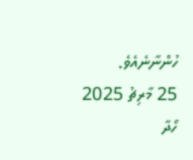ހުންނާނެއެވެ.
25 މާރިޗު 2025
ހޯދާ